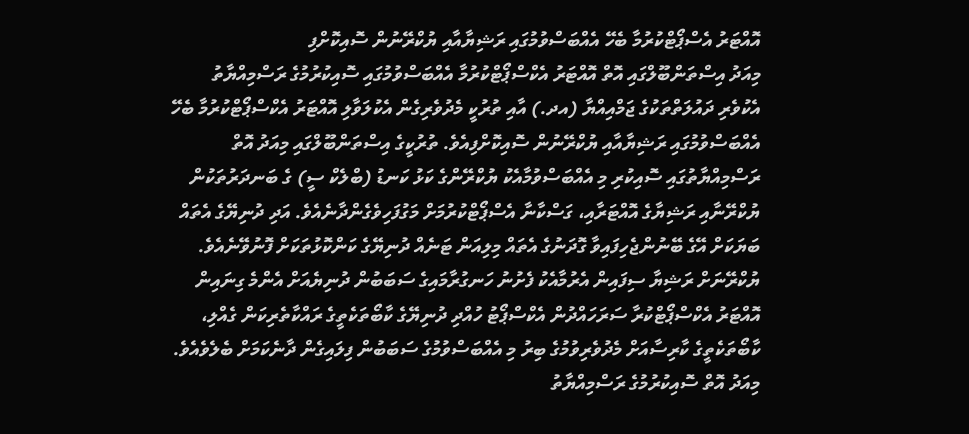އޮއްޓަރު އެސްޕޯޓްކުރުމާ ބެހޭ އެއްބަސްވުމުގައި ރަޝިޔާއާއި ޔުކްރޭނުން ސޮއިކޮށްފި
މިއަދު އިސްތަންބޫލްގައި އޮތް އޮއްޓަރު އެކްސްޕޯޓްކުރުމާ އެއްބަސްވުމުގައި ސޮއިކުރުމުގެ ރަސްމިއްޔާތު
އެކުވެރި ދައުލަތްތަކުގެ ޖަމްއިއްޔާ (އދ.) އާއި ތުރުކީ މެދުވެރިގެން އެކުލަވާލި އޮއްޓަރު އެކްސްޕޯޓްކުރުމާ ބެހޭ އެއްބަސްވުމުގައި ރަޝިޔާއާއި ޔުކްރޭނުން ސޮއިކޮށްފިއެވެ. ތުރުކީގެ އިސްތަންބޫލްގައި މިއަދު އޮތް ރަސްމިއްޔާތުގައި ސޮއިކުރި މި އެއްބަސްވުމާއެކު ޔުކްރޭންގެ ކަޅު ކަނޑު (ބްލެކް ސީ) ގެ ބަނދަރުތަކުން ޔުކްރޭނާއި ރަޝިޔާގެ އޮއްޓަރާއި، ގަސްކާނާ އެސްޕޯޓްކުރުމަށް މަގުފަހިވެގެންދާނެއެވެ. އަދި ދުނިޔޭގެ އެތައް ބަޔަކަށް އޭގެ ބޭނުންޖެހިފައިވާ ގޮދަނުގެ އެތައް މިލިއަން ޓަނެއް ދުނިޔޭގެ ކަންކޮޅުތަކަށް ފޮނުވޭނެއެވެ.
ޔުކްރޭނަށް ރަޝިޔާ ސިފައިން އެރުމާއެކު ފެށުނު ހަނގުރާމައިގެ ސަބަބުން ދުނިޔެއަށް އެންމެ ގިނައިން އޮއްޓަރު އެކްސްޕޯޓްކުރާ ސަރަހައްދުން އެކްސްޕޯޓު ހުއްދި ދުނިޔޭގެ ކާބޯތަކެތީގެ ރައްކާތެރިކަން ގެއްލި، ކާބޯތަކެތީގެ ކާރިސާއަށް މެދުވެރިވުމުގެ ބިރު މި އެއްބަސްވުމުގެ ސަބަބުން ފިލައިގެން ދާނެކަމަށް ބެލެވެއެވެ.
މިއަދު އޮތް ސޮއިކުރުމުގެ ރަސްމިއްޔާތު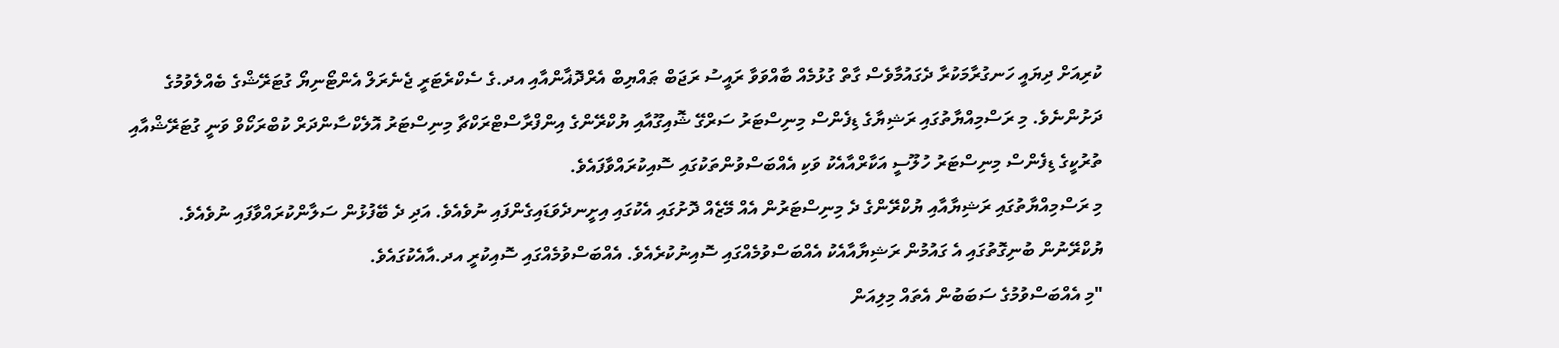ކުރިއަށް ދިޔައީ ހަނގުރާމަކުރާ ދެގައުމާވެސް ގާތް ގުޅުމެއް ބާއްވަވާ ރައީސު ރަޖަބް ޠައްޔިބް އެރްދޮޣާންއާއި އދ.ގެ ސެކްރެޓަރީ ޖެނެރަލް އެންޓޯނިޔޯ ގުޓަރޭޝްގެ ބެއްލެވުމުގެ ދަށުންނެވެ. މި ރަސްމިއްޔާތުގައި ރަޝިޔާގެ ޑިފެންސް މިނިސްޓަރު ސަރްގޭ ޝޮއިގޫއާއި ޔުކްރޭންގެ އިންފްރާސްޓްރަކްޗާ މިނިސްޓަރު އޮލެކްސާންދަރް ކުބްރަކޯވް ވަނީ ގުޓަރޭޝްއާއި ތުރުކީގެ ޑިފެންސް މިނިސްޓަރު ހުލޫސީ އަކާރްއާއެކު ވަކި އެއްބަސްވުންތަކުގައި ސޮއިކުރައްވާފައެވެ.
މި ރަސްމިއްޔާތުގައި ރަޝިޔާއާއި ޔުކްރޭންގެ ދެ މިނިސްޓަރުން އެއް މޭޒެއް ދޮށުގައި އެކުގައި އިށީނދެވަޑައިގެންފައި ނުވެއެވެ. އަދި ދެ ބޭފުޅުން ސަލާންކުރައްވާފައި ނުވެއެވެ.
ޔުކްރޭނުން ބުނިގޮތުގައި އެ ގައުމުން ރަޝިޔާއާއެކު އެއްބަސްވުމެއްގައި ސޮއިނުކުރެއެވެ. އެއްބަސްވުމެއްގައި ސޮއިކުރީ އދ.އާއެކުގައެވެ.
"މި އެއްބަސްވުމުގެ ސަބަބުން އެތައް މިލިއަން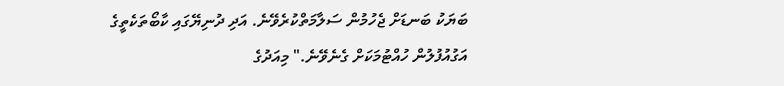ބަޔަކު ބަނޑަށް ޖެހުމުން ސަލާމަތްކުރެވޭނެ. އަދި ދުނިޔޭގައި ކާބޯތަކެތީގެ އަގުއުފުލުން ހުއްޓުމަކަށް ގެނެވޭނެ." މިއަދުގެ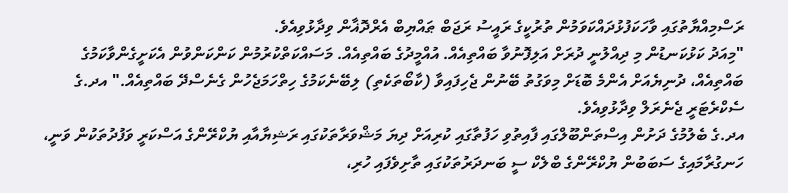ރަސްމިއްޔާތުގައި ވާހަކަފުޅުދައްކަވަމުން ތުރުކީގެ ރައީސު ރަޖަބް ޠައްޔިބް އެރްދޮޣާން ވިދާޅުވިއެވެ.
"މިއަދު ކަޅުކަނޑުން މި ދިއްލުނީ ދުރަށް އަލިފޮނުވާ ބައްތިއެއް. އުއްމީދުގެ ބައްތިއެއް. މަސައްކަތްކުރުމުން ކަންކަންވުން އެކަށީގެންވާކަމުގެ ބައްތިއެއް، ދުނިޔެއަށް އެންމެ ބޮޑަށް މިވަގުތު ބޭނުން ޖެހިފައިވާ (ކާބޯތަކެތި) ލިބޭނެކަމުގެ ހިތްހަމަޖެހުން ގެނެސްދޭ ބައްތިއެއް." އދ.ގެ ސެކްރެޓަރީ ޖެނެރަލް ވިދާޅުވިއެވެ.
އދ.ގެ ބެލުމުގެ ދަށުން އިސްތަންބޫލްގައި ފާއިތުވި ހަފުތާގައި ކުރިއަށް ދިޔަ މަޝްވަރާތަކުގައި ރަޝިޔާއާއި ޔުކްރޭންގެ އަސްކަރީ ވަފުދުތަކުން ވަނީ، ހަނގުރާމައިގެ ސަބަބުން ޔުކްރޭންގެ ބްލެކް ސީ ބަނދަރުތަކުގައި ތާށިވެފައި ހުރި،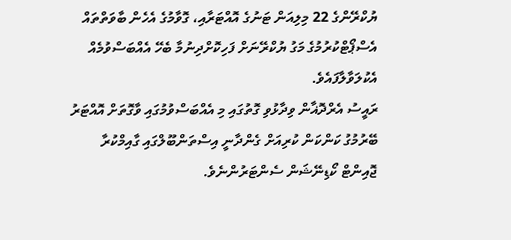ޔުކްރޭންގެ 22 މިލިއަން ޓަނުގެ އޮއްޓަރާއި، ގޮވާމުގެ އެހެން ބާވަތްތައް އެސްޕޯޓްކުރުމުގެ މަގު ޔުކްރޭނަށް ފަހިކޮށްދިނުމާ ބެހޭ އެއްބަސްވުމެއް އެކުލަވާލާފައެވެ.
ރައީސު އެރްދޮޣާން ވިދާޅުވި ގޮތުގައި މި އެއްބަސްވުމުގައި ވާގޮތަށް އޮއްޓަރު ބޭރުމުގު ކަންކަން ކުރިއަށް ގެންދާނީ އިސްތަންބޫލްގައި ގާއިމްކުރާ ޖޮއިންޓް ކޯޑިނޭޝަން ސެންޓަރުންނެވެ.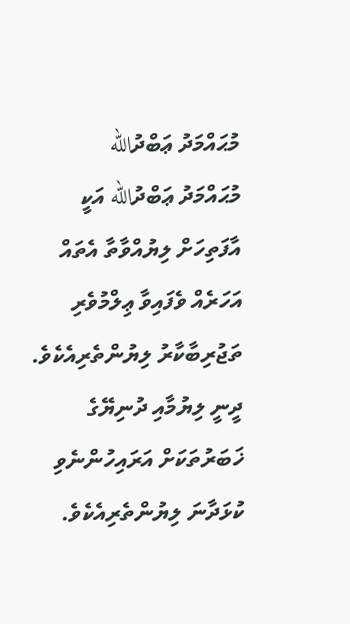މުޙައްމަދު ޢަބްދުالله
މުޙައްމަދު ޢަބްދުالله އަކީ އާފަތިހަށް ލިޔުއްވާތާ އެތައް އަހަރެއް ވެފައިވާ ޢިލްމުވެރި ތަޖުރިބާކާރު ލިޔުންތެރިއެކެވެ. ދީނީ ލިޔުމާއި ދުނިޔޭގެ ޚަބަރުތަކަށް އަރައިހުންނެވި ކުޅަދާނަ ލިޔުންތެރިއެކެވެ.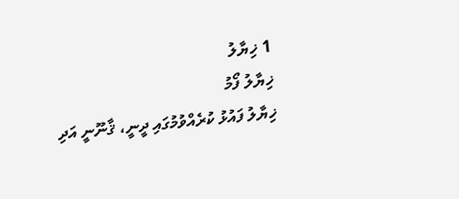1 ޚިޔާލު
ޚިޔާލު ފޯމު
ޚިޔާލު ފައުޅު ކުރެއްވުމުގައި ދީނީ، ޤާނޫނީ އަދި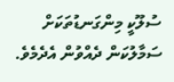ސުލޫކީ މިންގަނޑުތަކަށް ސަމާލުކަން ދެއްވުން އެދެމެވެ.